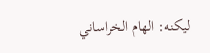لیکنه: الهام الخراساني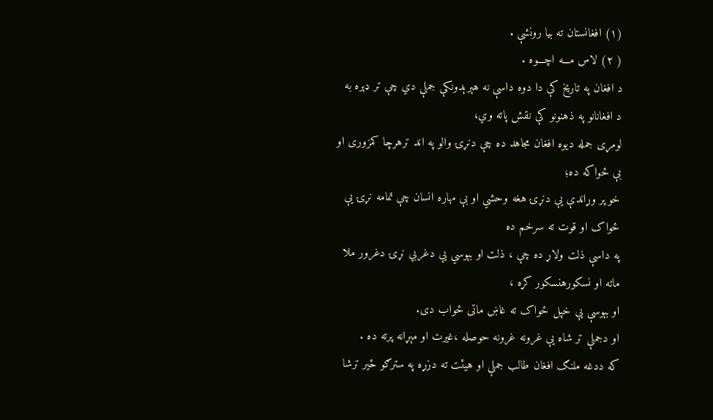(۱) افغانستان ته بیا رونشې .
( ۲) لاس مـــه اچـــوه .
د افغان په تاریخ کې دا دوه داسې نه هېرېدونکې جملې دي چې تر ډېره به د افغانانو په ذهنونو کې نقش پاته وي،
لومړی جمله دیوه افغان مجاهد ده چې دنړۍ والو په اند ترهرچا کمزوری او بې ځواکه ده؛
خو پر وړاندې یې دنړۍ هغه وحشي او بې مهاره انسان چې تمامه نړۍ یې ځواک او قوت ته سرخم ده
په داسې ذلت ولاړ ده چې ، ذلت او بېوسي یې دغربي نړۍ دغرور ملا ماته او نسکورهنسکور کړه ،
او بېوسې یې خپل ځواک ته غاښ ماتی ځواب دی.
او دجملې تر شاه يې غرونه غرونه حوصله ،غیرت او مېړانه پرته ده .
که ددغه ملنګ افغان طالب جملې او هیئت ته دزړه په سترګو ځیر ترشا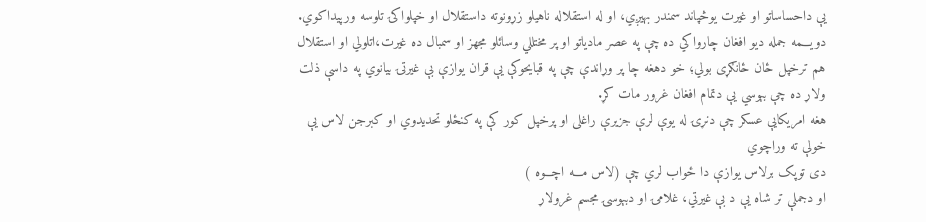یې داحساساتو او غیرت یوڅپاند سمندر بهیږي، او له استقلاله ناهیلو زړونوته داستقلال او خپلواکۍ تلوسه ورپیداکوي.
دویـــمه جمله دیو افغان چارواکي ده چې په عصر مادياتو او پر مختللي وسائلو مجهز او سمبال ده غیرت،اتلولي او استقلال هم ترخپل ځان ځانګړی بولي؛ خو دهغه چا پر وړاندې چې په قبایحوکې یې قران یوازې بې غیرتۍ بیانوي په داسې ذلت ولاړ ده چې بېوسي یې دتمام افغان غرور مات کړ.
هغه امريکايې عسکر چې دنړۍ له یوې لرې جزيرې راغلی او پرخپل کور کې په کنځلو تحدیدوي او کبرجن لاس یې خولې ته وراچوي
دی توپک برلاس یوازې دا ځواب لري چې (لاس مـــه اچـــوه )
او دجملې تر شاه یې د بې غیرتي، غلامۍ او دبېوسۍ مجسم غرولاړ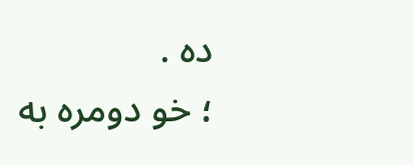ده .
؛ خو دومره به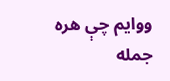ووایم چې هره جمله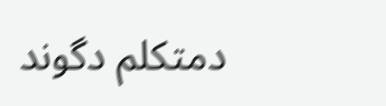دمتکلم دگوند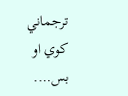ترجماني کوي او بس….